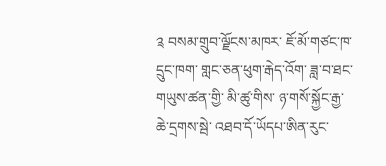༉ བསམ་གྲུབ་ལྗོངས་མཁར་ ཇོ་མོ་གཙང་ཁ་དྲུང་ཁག་ གླང་ཅན་ཕུག་རྒེད་འོག་ ཟླ་བ་ཐང་གཡུས་ཚན་གྱི་ མི་ཚུ་གིས་ ཉ་གསོ་སྐྱོང་རྒྱ་ཆེ་དྲགས་སྦེ་ འཐབ་དོ་ཡོདཔ་ཨིན་རུང་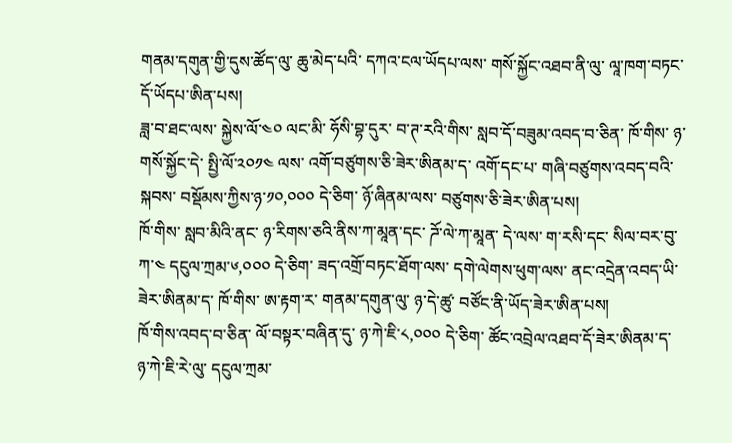གནམ་དགུན་གྱི་དུས་ཚོད་ལུ་ ཆུ་མེད་པའི་ དཀའ་ངལ་ཡོདཔ་ལས་ གསོ་སྐྱོང་འཐབ་ནི་ལུ་ ལཱ་ཁག་བཏང་དོ་ཡོདཔ་ཨིན་པས།
ཟླ་བ་ཐང་ལས་ སྐྱེས་ལོ་༤༠ ལང་མི་ ཧོསི་བྷ་དུར་ བ་ཊ་རའི་གིས་ སླབ་དོ་བཟུམ་འབད་བ་ཅིན་ ཁོ་གིས་ ཉ་གསོ་སྐྱོང་དེ་ སྤྱི་ལོ་༢༠༡༤ ལས་ འགོ་བཙུགས་ཅི་ཟེར་ཨིནམ་ད་ འགོ་དང་པ་ གཞི་བཙུགས་འབད་བའི་སྐབས་ བསྡོམས་ཀྱིས་ཉ་༡༠,༠༠༠ དེ་ཅིག་ ཉོ་ཞིནམ་ལས་ བཙུགས་ཅི་ཟེར་ཨིན་པས།
ཁོ་གིས་ སླབ་མིའི་ནང་ ཉ་རིགས་ཅའི་ནིས་ཀ་མཱན་དང་ ཌོ་ལེ་ཀ་མཱན་ དེ་ལས་ ག་རསི་དང་ སིལ་བར་བུ་ཀ་༤ དངུལ་ཀྲམ་༦,༠༠༠ དེ་ཅིག་ ཟད་འགྲོ་བཏང་ཐོག་ལས་ དགེ་ལེགས་ཕུག་ལས་ ནང་འདྲེན་འབད་ཡི་ཟེར་ཨིནམ་ད་ ཁོ་གིས་ ཨ་རྟག་ར་ གནམ་དགུན་ལུ་ ཉ་དེ་ཚུ་ བཙོང་ནི་ཡོད་ཟེར་ཨིན་པས།
ཁོ་གིས་འབད་བ་ཅིན་ ལོ་བསྟར་བཞིན་དུ་ ཉ་ཀེ་ཇི་༨,༠༠༠ དེ་ཅིག་ ཚོང་འབྲེལ་འཐབ་དོ་ཟེར་ཨིནམ་ད་ ཉ་ཀེ་ཇི་རེ་ལུ་ དངུལ་ཀྲམ་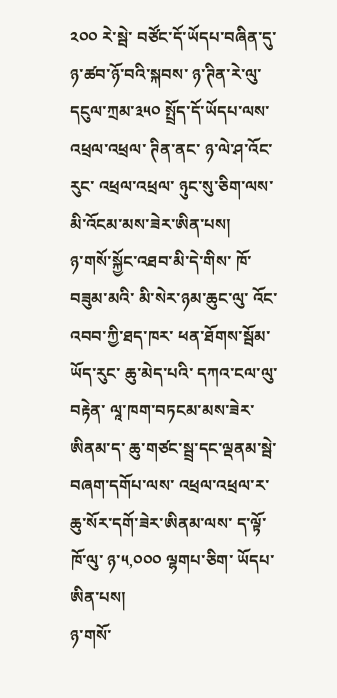༢༠༠ རེ་སྦེ་ བཙོང་དོ་ཡོདཔ་བཞིན་དུ་ ཉ་ཚབ་ཉོ་བའི་སྐབས་ ཉ་ཊིན་རེ་ལུ་ དངུལ་ཀྲམ་༣༥༠ སྤྲོད་དོ་ཡོདཔ་ལས་ འཕྲལ་འཕྲལ་ ཊིན་ནང་ ཉ་ལེ་ཤ་འོང་རུང་ འཕྲལ་འཕྲལ་ ཉུང་སུ་ཅིག་ལས་ མི་འོངམ་མས་ཟེར་ཨིན་པས།
ཉ་གསོ་སྐྱོང་འཐབ་མི་དེ་གིས་ ཁོ་བཟུམ་མའི་ མི་སེར་ཉམ་ཆུང་ལུ་ འོང་འབབ་ཀྱི་ཐད་ཁར་ ཕན་ཐོགས་སྦོམ་ཡོད་རུང་ ཆུ་མེད་པའི་ དཀའ་ངལ་ལུ་བརྟེན་ ལཱ་ཁག་བཏངམ་མས་ཟེར་ཨིནམ་ད་ ཆུ་གཙང་སྦྲ་དང་ལྡནམ་སྦེ་ བཞག་དགོཔ་ལས་ འཕྲལ་འཕྲལ་ར་ ཆུ་སོར་དགོ་ཟེར་ཨིནམ་ལས་ ད་ལྟོ་ ཁོ་ལུ་ ཉ་༥,༠༠༠ ལྷགཔ་ཅིག་ ཡོདཔ་ཨིན་པས།
ཉ་གསོ་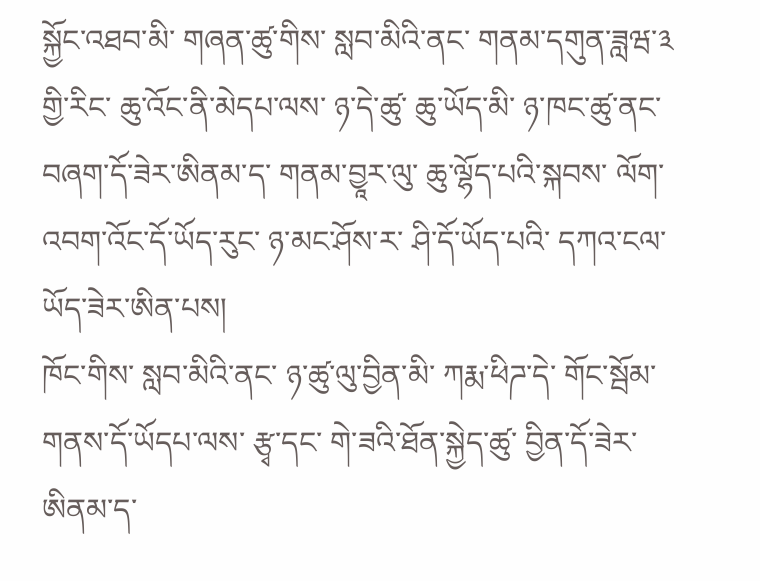སྐྱོང་འཐབ་མི་ གཞན་ཚུ་གིས་ སླབ་མིའི་ནང་ གནམ་དགུན་ཟླཝ་༣ གྱི་རིང་ ཆུ་འོང་ནི་མེདཔ་ལས་ ཉ་དེ་ཚུ་ ཆུ་ཡོད་མི་ ཉ་ཁང་ཚུ་ནང་ བཞག་དོ་ཟེར་ཨིནམ་ད་ གནམ་བྱཱར་ལུ་ ཆུ་ལྷོད་པའི་སྐབས་ ལོག་འབག་འོང་དོ་ཡོད་རུང་ ཉ་མང་ཤོས་ར་ ཤི་དོ་ཡོད་པའི་ དཀའ་ངལ་ཡོད་ཟེར་ཨིན་པས།
ཁོང་གིས་ སླབ་མིའི་ནང་ ཉ་ཚུ་ལུ་བྱིན་མི་ ཀརྨ་ཕིཌ་དེ་ གོང་སྦོམ་གནས་དོ་ཡོདཔ་ལས་ རྩྭ་དང་ གེ་ཟའི་ཐོན་སྐྱེད་ཚུ་ བྱིན་དོ་ཟེར་ཨིནམ་ད་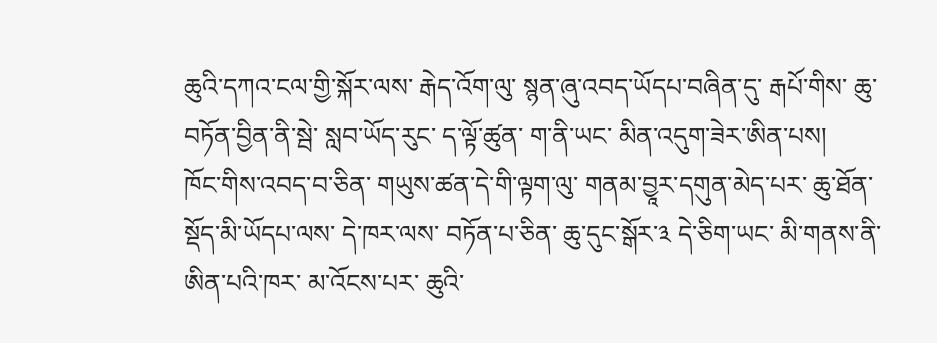ཆུའི་དཀའ་ངལ་གྱི་སྐོར་ལས་ རྒེད་འོག་ལུ་ སྙན་ཞུ་འབད་ཡོདཔ་བཞིན་དུ་ རྒཔོ་གིས་ ཆུ་བཏོན་བྱིན་ནི་སྦེ་ སླབ་ཡོད་རུང་ ད་ལྟོ་ཚུན་ ག་ནི་ཡང་ མིན་འདུག་ཟེར་ཨིན་པས།
ཁོང་གིས་འབད་བ་ཅིན་ གཡུས་ཚན་དེ་གི་ལྟག་ལུ་ གནམ་བྱཱར་དགུན་མེད་པར་ ཆུ་ཐོན་སྡོད་མི་ཡོདཔ་ལས་ དེ་ཁར་ལས་ བཏོན་པ་ཅིན་ ཆུ་དུང་སྒོར་༣ དེ་ཅིག་ཡང་ མི་གནས་ནི་ཨིན་པའི་ཁར་ མ་འོངས་པར་ ཆུའི་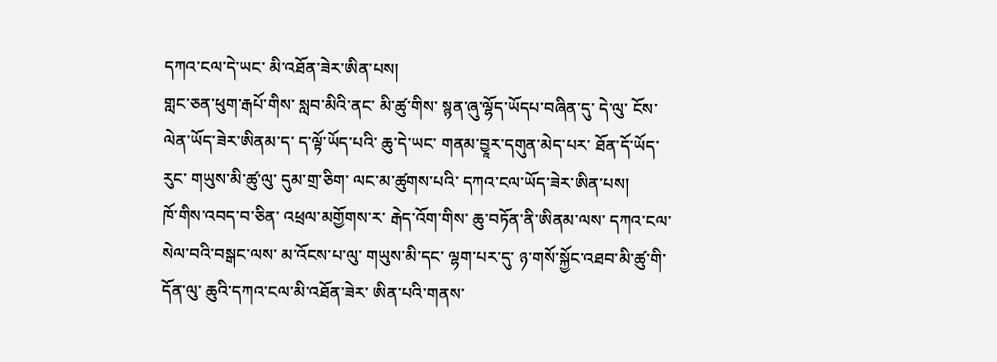དཀའ་ངལ་དེ་ཡང་ མི་འཐོན་ཟེར་ཨིན་པས།
གླང་ཅན་ཕུག་རྒཔོ་གིས་ སླབ་མིའི་ནང་ མི་ཚུ་གིས་ སྙན་ཞུ་ལྷོད་ཡོདཔ་བཞིན་དུ་ དེ་ལུ་ ངོས་ལེན་ཡོད་ཟེར་ཨིནམ་ད་ ད་ལྟོ་ཡོད་པའི་ ཆུ་དེ་ཡང་ གནམ་བྱཱར་དགུན་མེད་པར་ ཐོན་དོ་ཡོད་རུང་ གཡུས་མི་ཚུ་ལུ་ དུམ་གྲ་ཅིག་ ལང་མ་ཚུགས་པའི་ དཀའ་ངལ་ཡོད་ཟེར་ཨིན་པས།
ཁོ་གིས་འབད་བ་ཅིན་ འཕྲལ་མགྱོགས་ར་ རྒེད་འོག་གིས་ ཆུ་བཏོན་ནི་ཨིནམ་ལས་ དཀའ་ངལ་ སེལ་བའི་བསྒང་ལས་ མ་འོངས་པ་ལུ་ གཡུས་མི་དང་ ལྷག་པར་དུ་ ཉ་གསོ་སྐྱོང་འཐབ་མི་ཚུ་གི་དོན་ལུ་ ཆུའི་དཀའ་ངལ་མི་འཐོན་ཟེར་ ཨིན་པའི་གནས་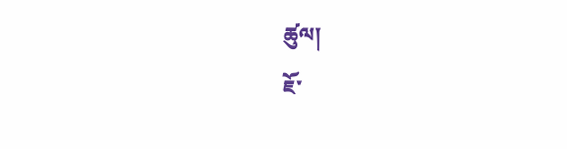ཚུལ།
ཇོ་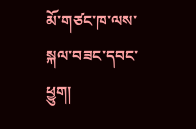མོ་གཙང་ཁ་ལས་ སྐལ་བཟང་དབང་ཕྱུག།